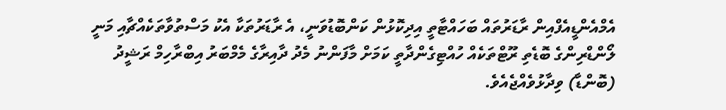އެމްއެންޑީއެފްއިން ރާޑަރުތައް ބަހައްޓާތީ އިދިކޮޅުން ކަންބޮޑުވަނީ، އެ ރާޑަރުތަކާ އެކު މަސްތުވާތަކެއްޗާއި މަނީ ލޯންޑްރިންގެ ބޮޑެތި ރޫޓްތަކެއް ހުއްޓިގެންދާތީ ކަމަށް މާފަންނު މެދު ދާއިރާގެ މެމްބަރު އިބްރާހިމް ރަޝީދު (ބޮންޑާ) ވިދާޅުވެއްޖެއެވެ.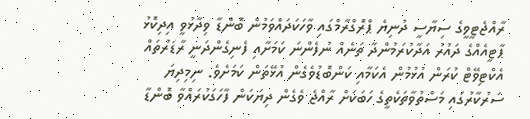ރާއްޖެޓީވީގެ ސިޔާސީ ދުނިޔެ ޕްރޮގްރާމްގައި ވާހަކަދައްވަމުން ބޮންޑާ ވިދާޅުވީ އިދިކޮޅު ޕާޓީއެއްގެ ދައުރު އަދާކުރަމުންދާ ތަނެއް ނުފެންނަ ކަމަށާއި ފެނިގެންދަނީ ރާޑަރުތައް އެކްޓިވޭޓް ކުރަން އުޅުމުން އެކަމާއި ކަންބޮޑުވެގެން އުޅޭތަން ކަމަށެވެ. ނިމިދިޔަ ސަރުކާރުގައި މަސްތުވާތަކެތީގެ ހަބަކަށް ރާއްޖެ ވެގެން ދިޔަކަން ފާހަގަކުރައްވާ ބޮންޑާ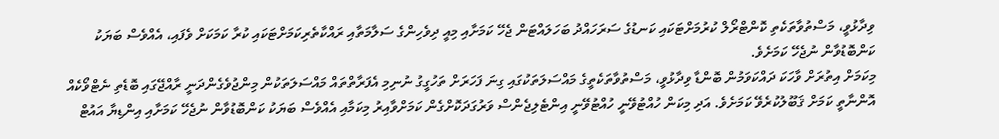ވިދާޅުވީ، މަސްތުވާތަކެތި ކޮންޓްރޯލް ކުރުމަށްޓަކައި ކަނޑުގެ ސަރަހައްދު ބަހަލައްޓަން ޖެހޭ ކަމަށާއި މިއީ ދިވެހިންގެ ސަލާމަތާއި ރައްކާތެރިކަމަށްޓަކައި ކުރާ ކަމަކަށް ވެފައި، އެއްވެސް ބަޔަކު ކަންބޮޑުވާން ނުޖެހޭ ކަމަށެވެ.
މިކަމަށް އިތުރަށް ވާހަކަ ދައްކަވަމުން ބޮންޑާ ވިދާޅުވީ، މަސްތުވާތަކެތީގެ މައްސަލަތަކުގައި ގިނަ ފަހަރަށް ތަހުގީގު ނުނިމި އެފަރާތްތައް މައްސަލަތަކުން މިންޖުވެގެންދަނީ ރާއްޖޭގައި ބޮޑެތި ނެޓްވޯކެއް އޮންނާތީ ކަމަށް ޤަބޫލުކުރެވޭ ކަމަށެވެ. އަދި މިކަން ހުއްޓުވޭނީ ހުއްޓުވޭނީ އިންޓެލިޖެންސް ވަރުގަދަކޮށްގެން ކަމަށްވާއިރު މިކަމާއި އެއްވެސް ބަޔަކު ކަންބޮޑުވާން ނުޖެހޭ ކަމަށާއި އިންޑިޔާ އައުޓް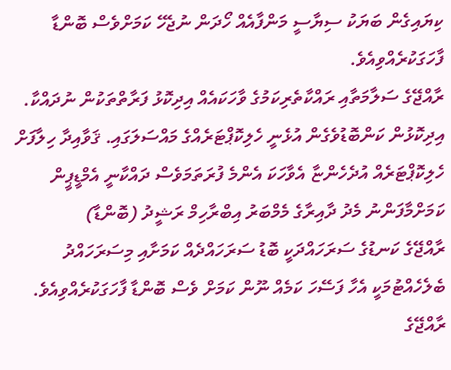ކިޔައިގެން ބަޔަކު ސިޔާސީ މަންފާއެއް ހޯދަން ނުޖެހޭ ކަމަށްވެސް ބޮންޑާ ފާހަގަކުރެއްވިއެވެ.
ރާއްޖޭގެ ސަލާމަތާއި ރައްކާތެރިކަމުގެ ވާހަކައެއް އިދިކޮޅު ފަރާތްތަކުން ނުދައްކާ. އިދިކޮޅުން ކަންބޮޑުވެގެން އުޅެނީ ހެލިކޮޕްޓަރެއްގެ މައްސަލަގައި. ޤަވާއިދާ ހިލާފަށް ހެލިކޮޕްޓަރެއް އުދެހެންޏާ އެވާހަކަ އެންމެ ފުރަތަމަވެސް ދައްކާނީ އެމްޑީޕީން ކަމަށްމާފަންނު މެދު ދާއިރާގެ މެމްބަރު އިބްރާހިމް ރަޝީދު (ބޮންޑާ)
ރާއްޖޭގެ ކަނޑުގެ ސަރަހައްދަކީ ބޮޑު ސަރަހައްދެއް ކަމަށާއި މިސަރަހައްދު ބެލެހެއްޓުމަކީ އެހާ ފަސޭހަ ކަމެއް ނޫން ކަމަށް ވެސް ބޮންޑާ ފާހަގަކުރެއްވިއެވެ.
ރާއްޖޭގެ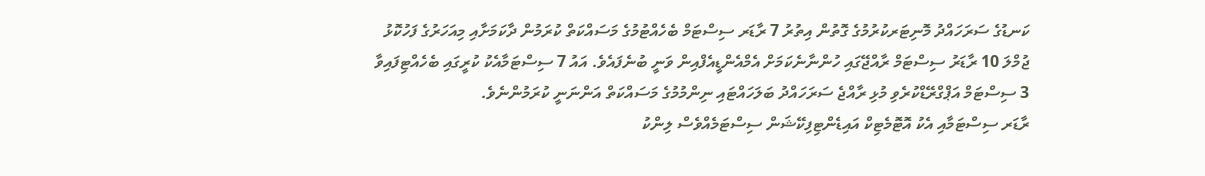ކަނޑުގެ ސަރަހައްދު މޮނިޓަރކުރުމުގެ ގޮތުން އިތުރު 7 ރާޑަރ ސިސްޓަމް ބެހެއްޓުމުގެ މަސައްކަތް ކުރަމުން ދާކަމަށާއި މިއަހަރުގެ ފަހުކޮޅު ޖުމްލަ 10 ރާޑަރު ސިސްޓަމް ރާއްޖޭގައި ހުންނާނެކަމަށް އެމްއެންޑީއެފްއިން ވަނީ ބުނެފައެވެ. އައު 7 ސިސްޓަމާއެކު ކުރީގައި ބެހެއްޓިފައިވާ 3 ސިސްޓަމް އަޕްގްރޭޑްކުރެވި މުޅި ރާއްޖެ ސަރަހައްދު ބަލަހައްޓައި ނިންމުމުގެ މަސައްކަތް އަންނަނީ ކުރަމުންނެވެ.
ރާޑަރ ސިސްޓަމާއި އެކު އޮޓޮމެޓިކް އައިޑެންޓިފިކޭޝަން ސިސްޓަމެއްވެސް ލިންކު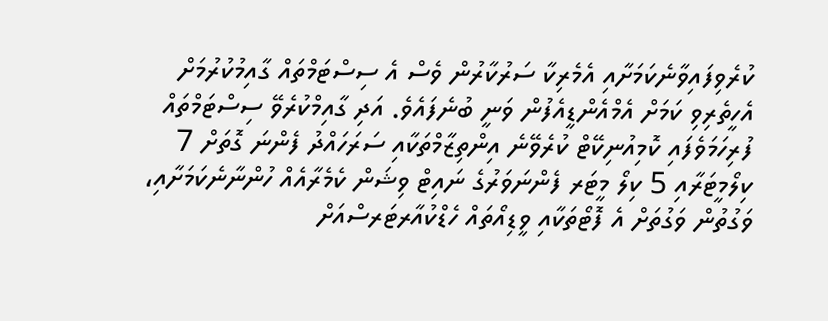ކުރެވިފައިވާނެކަމަށާއި އެމެރިކާ ސަރުކާރުން ވެސް އެ ސިސްޓަމްތައް ގާއިމުކުރުމަށް އެހީތެރިވި ކަމަށް އެމްއެންޑީއެފުން ވަނީ ބުނެފައެވެ. އަދި ގާއިމްކުރެވޭ ސިސްޓަމްތައް ފުރިހަމަވެފައި ކޮމިއުނިކޭޓް ކުރެވޭނެ އިންތިޒާމްތަކާއި ސަރަހައްދު ފެންނަ ގޮތަށް 7 ކިލޯމީޓަރާއި 5 ކިލޯ މީޓަރ ފެންނަވަރުގެ ނައިޓް ވިޝަން ކެމެރާއެއް ހުންނާނެކަމަށާއި، ވަގުތުން ވަގުތަށް އެ ފޮޓޯތަކާއި ވީޑިއޯތައް ހެޑްކުއާރޓަރސްއަށް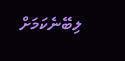ލިބޭނެކަމަށް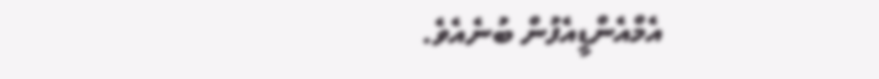އެމްއެންޑީއެފުން ބުނެއެވެ.